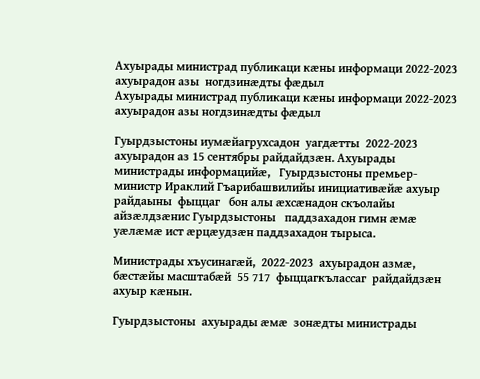Ахуырады министрад публикаци кæны информаци 2022-2023  ахуырадон азы  ногдзинæдты фæдыл
Ахуырады министрад публикаци кæны информаци 2022-2023 ахуырадон азы ногдзинæдты фæдыл

Гуырдзыстоны иумæйагрухсадон  уагдæтты  2022-2023  ахуырадон аз 15 сентябры райдайдзæн. Ахуырады министрады информацийæ,   Гуырдзыстоны премьер-министр Ираклий Гъарибашвилийы инициативæйæ ахуыр райдаыны  фыццаг   бон алы æхсæнадон скъолайы  айзæлдзæнис Гуырдзыстоны   паддзахадон гимн æмæ уæлæмæ ист æрцæудзæн паддзахадон тырыса.

Министрады хъусинагæй,  2022-2023  ахуырадон азмæ, бæстæйы масштабæй  55 717  фыццагкълассаг  райдайдзæн  ахуыр кæнын.

Гуырдзыстоны  ахуырады æмæ  зонæдты министрады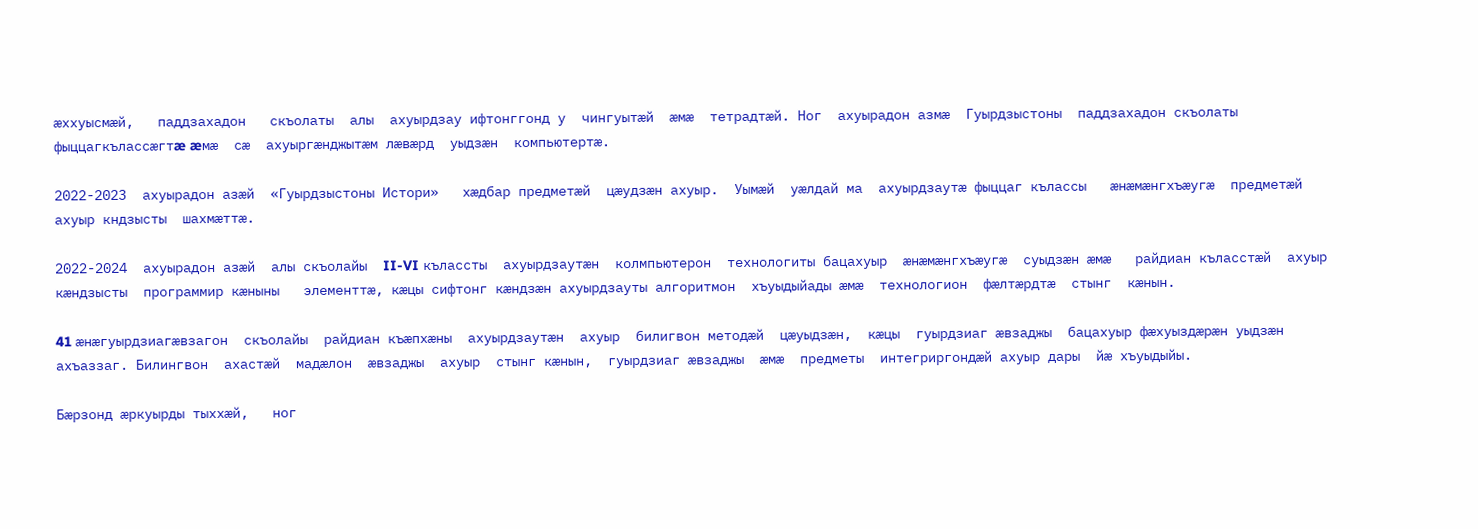æххуысмæй,   паддзахадон   скъолаты  алы  ахуырдзау ифтонггонд у  чингуытæй  æмæ  тетрадтæй. Ног  ахуырадон азмæ  Гуырдзыстоны  паддзахадон скъолаты  фыццагкълассæгтæ æмæ  сæ  ахуыргæнджытæм лæвæрд  уыдзæн  компьютертæ.

2022-2023  ахуырадон азæй  «Гуырдзыстоны Истори»   хæдбар предметæй  цæудзæн ахуыр.  Уымæй  уæлдай ма  ахуырдзаутæ фыццаг кълассы   æнæмæнгхъæугæ  предметæй   ахуыр кндзысты  шахмæттæ.

2022-2024  ахуырадон азæй  алы скъолайы  II-VI кълассты  ахуырдзаутæн  колмпьютерон  технологиты бацахуыр  æнæмæнгхъæугæ  суыдзæн æмæ   райдиан къласстæй  ахуыр кæндзысты  программир кæныны   элементтæ, кæцы сифтонг кæндзæн ахуырдзауты алгоритмон  хъуыдыйады æмæ  технологион  фæлтæрдтæ  стынг  кæнын.

41 æнæгуырдзиагæвзагон  скъолайы  райдиан къæпхæны  ахуырдзаутæн  ахуыр  билигвон методæй  цæуыдзæн,  кæцы  гуырдзиаг æвзаджы  бацахуыр фæхуыздæрæн уыдзæн ахъаззаг. Билингвон  ахастæй  мадæлон  æвзаджы  ахуыр  стынг кæнын,  гуырдзиаг æвзаджы  æмæ  предметы  интегриргондæй ахуыр дары  йæ хъуыдыйы.

Бæрзонд æркуырды тыххæй,   ног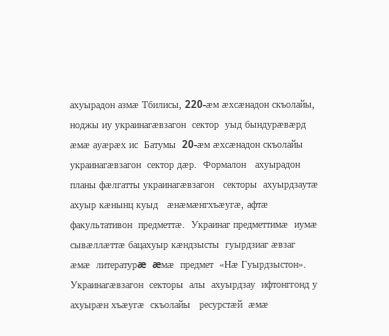ахуырадон азмæ Тбилисы, 220-æм æхсæнадон скъолайы, ноджы иу украинагæвзагон  сектор  уыд бындурæвæрд  æмæ ауæрæх ис  Батумы  20-æм æхсæнадон скъолайы  украинагæвзагон  сектор дæр.  Формалон   ахуырадон  планы фæлгатты украинагæвзагон   секторы  ахуырдзаутæ  ахуыр кæнынц куыд   æнæмæнгхъæугæ, афтæ  факультативон  предметтæ.  Украинаг предметтимæ  иумæ  сывæллæттæ бацахуыр кæндзысты  гуырдзиаг æвзаг  æмæ  литературæ  æмæ  предмет  «Нæ Гуырдзыстон».  Украинагæвзагон  секторы  алы  ахуырдзау  ифтонггонд у  ахуырæн хъæугæ  скъолайы   ресурстæй  æмæ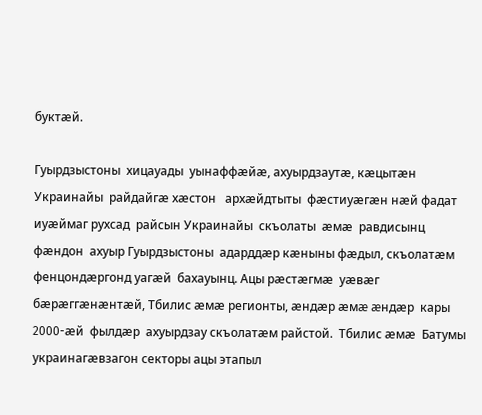буктæй.

Гуырдзыстоны  хицауады  уынаффæйæ, ахуырдзаутæ, кæцытæн  Украинайы  райдайгæ хæстон   архæйдтыты  фæстиуæгæн нæй фадат  иуæймаг рухсад  райсын Украинайы  скъолаты  æмæ  равдисынц фæндон  ахуыр Гуырдзыстоны  адарддæр кæныны фæдыл, скъолатæм фенцондæргонд уагæй  бахауынц. Ацы рæстæгмæ  уæвæг бæрæггæнæнтæй, Тбилис æмæ регионты, æндæр æмæ æндæр  кары  2000-æй  фылдæр  ахуырдзау скъолатæм райстой.  Тбилис æмæ  Батумы  украинагæвзагон секторы ацы этапыл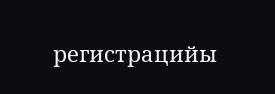регистрацийы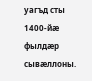уагъд сты 1400-йæ фылдæр  сывæллоны.